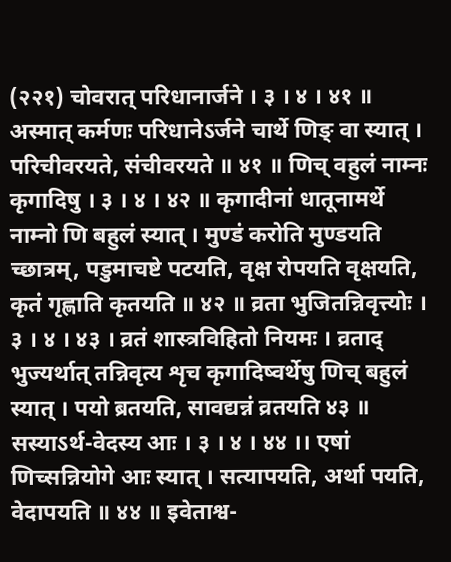(२२१) चोवरात् परिधानार्जने । ३ । ४ । ४१ ॥ अस्मात् कर्मणः परिधानेऽर्जने चार्थे णिङ् वा स्यात् । परिचीवरयते, संचीवरयते ॥ ४१ ॥ णिच् वहुलं नाम्नः कृगादिषु । ३ । ४ । ४२ ॥ कृगादीनां धातूनामर्थे नाम्नो णि बहुलं स्यात् । मुण्डं करोति मुण्डयति च्छात्रम्, पडुमाचष्टे पटयति, वृक्ष रोपयति वृक्षयति, कृतं गृह्णाति कृतयति ॥ ४२ ॥ व्रता भुजितन्निवृत्त्योः । ३ । ४ । ४३ । व्रतं शास्त्रविहितो नियमः । व्रताद् भुज्यर्थात् तन्निवृत्य शृच कृगादिष्वर्थेषु णिच् बहुलं स्यात् । पयो ब्रतयति, सावद्यन्नं व्रतयति ४३ ॥ सस्याऽर्थ-वेदस्य आः । ३ । ४ । ४४ ।। एषां णिच्सन्नियोगे आः स्यात् । सत्यापयति, अर्था पयति, वेदापयति ॥ ४४ ॥ इवेताश्व-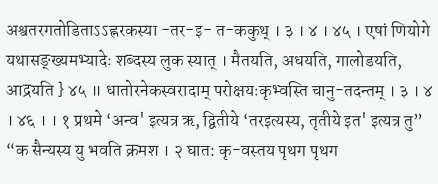अश्वतरगतोडिताऽऽह्नरकस्या -तर-इ- त-ककुथ् । ३ । ४ । ४५ । एषां णियोगे यथासङ्ख्यमभ्यादेः शब्दस्य लुक स्यात् । मैतयति, अधयति, गालोडयति, आद्रयति } ४५ ॥ धातोरनेकस्वरादाम् परोक्षयःकृभ्वस्ति चानु-तदन्तम् । ३ । ४ । ४६ । । १ प्रथमे ‘अन्व' इत्यत्र ऋ, द्वितीये ‘तरइत्यस्य, तृतीये इत' इत्यत्र तु” “क सैन्यस्य यु भवति क्रमश । २ घात: कृ-वस्तय पृथग पृथग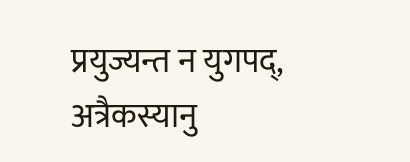प्रयुज्यन्त न युगपद्, अत्रैकस्यानु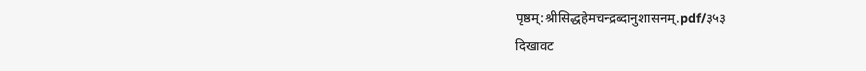पृष्ठम्:श्रीसिद्धहेमचन्द्रब्दानुशासनम्.pdf/३५३
दिखावट